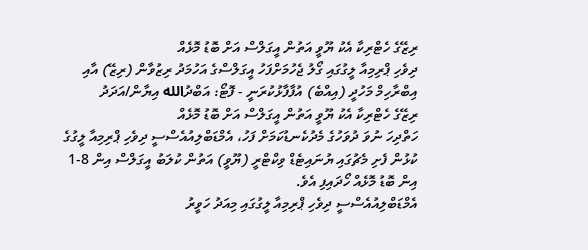ރިޒޭގެ ހެޓްރިކާ އެކު ޔޫވީ އަތުން އީގަލްސް އަށް ބޮޑު މޮޅެއް
ދިވެހި ޕްރިމިއާ ލީގުގައި ގޯލު ޖެހުމަށްފަހު އީގަލްސްގެ އަހުމަދު ރިޒުވާން (ރިޒޭ) އާއި އިބްރާހިމް މަހުދީ (އިއްބެ) އުފާފާޅުކުރަނީ - ފޮޓޯ: އަބްދުالله އިޔާން/އަދަދު
ރިޒޭގެ ހެޓްރިކާ އެކު ޔޫވީ އަތުން އީގަލްސް އަށް ބޮޑު މޮޅެއް
ހަތްދިހަ ނުވަ ދުވަހުގެ މެދުކެނޑުކަމަށް ފަހު، އެމްޑަބްލިއުއެސްސީ ދިވެހި ޕްރިމިއާ ލީގުގެ ކުޅުން ފެށި މެޗުގައި ޔުނައިޓެޑް ވިކްޓްރީ (ޔޫވީ) އަތުން ކުލަބު އީގަލްސް އިން 8-1 އިން ބޮޑު މޮޅެއް ހޯދައިފި އެވެ.
އެމްޑަބްލިއުއެސްސީ ދިވެހި ޕްރިމިއާ ލީގުގައި މިއަދު ހަވީރު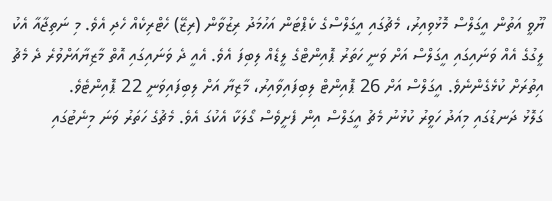ޔޫވީ އަތުން އީގަލްސް މޮޅުވިއިރު، މެޗުގައި އީގަލްސްގެ ކެޕްޓަން އަހުމަދު ރިޒުވާން (ރިޒޭ) ހެޓްރިކެއް ހެދި އެވެ. މި ނަތިޖާއާ އެކު ލީގުގެ އެއް ވަނައިގައި އީގަލްސް އަށް ވަނީ ހަތަރު ޕޮއިންޓްގެ ލީޑެއް ލިބިފަ އެވެ. އެއީ ދެ ވަނައިގައި އޮތް މާޒިޔާއަށްވުރެ ދެ މެޗު އިތުރަށް ކުޅެގެންނެވެ. އީގަލްސް އަށް 26 ޕޮއިންޓް ލިބިފައިވާއިރު، މާޒިޔާ އަށް ލިބިފައިވަނީ 22 ޕޮއިންޓެވެ.
ގަލޮޅު ދަނޑުގައި މިއަދު ހަވީރު ކުޅުނު މެޗު އީގަލްސް އިން ފެށީވެސް ގޯލަކާ އެކުގަ އެވެ. މެޗުގެ ހަތަރު ވަނަ މިނެޓުގައި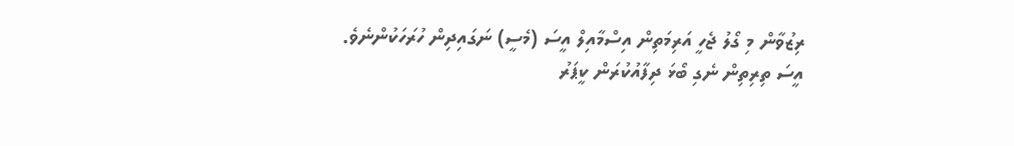ރިޒުވާން މި ގޯލު ޖެހީ އަރިމަތިން އިސްމާއިލް އީސަ (މެސީ) ނަގައިދިން ހުރަހަކުންނެވެ. އީސަ ތިރިތިން ނެގި ބޯޅަ ދިފާއުކުރަން ކީޕަރު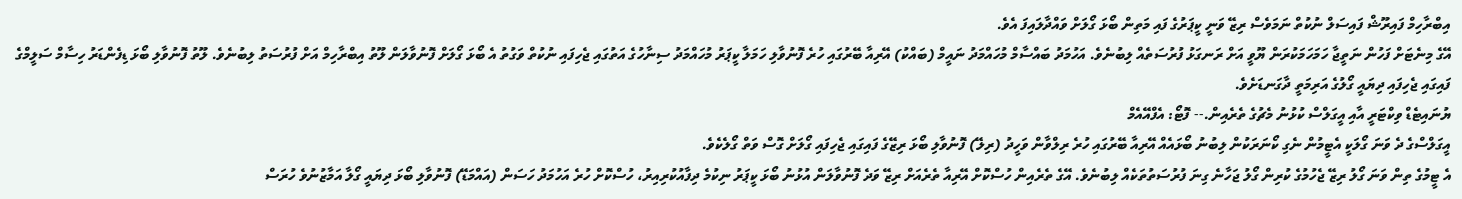އިބްރާހިމް ފައިރޫޝް ފައިސަލް ނުކުތް ނަމަވެސް ރިޒޭ ވަނީ ކީޕަރުގެ ފައި މަތިން ބޯޅަ ގޯލަށް ވައްދާލައިފަ އެވެ.
އޭގެ މިނެޓަށް ފަހުން ނަތީޖާ ހަމަހަމަކުރަން ޔޫވީ އަށް ރަނގަޅު ފުރުސަތެއް ލިބުނެވެ. އަހުމަދު ބައްސާމް މުހައްމަދު ނައީމް (ބައްކު) އޭރިއާ ބޭރުގައި ހުރެ ފޮނުވާލި ހަމަލާ ކީޕަރު މުހައްމަދު ސިނާހުގެ އަތުގައި ޖެހިފައި ނުކުތް ވަގުތު އެ ބޯޅަ ގޯލަށް ފޮނުވާލަން ލޫތު އިބްރާހިމް އަށް ފުރުސަތު ލިބުނެވެ. ލޫތު ފޮނުވާލި ބޯޅަ ޑިފެންޑަރު ހިސާމް ސަލީމްގެ ފައިގައި ޖެހިފައި ދިޔައީ ގޯލުގެ އަރިމަތީ ދާގަނޑަށެވެ.
ޔުނައިޓެޑް ވިކްޓަރީ އާއި އީގަލްސް ކުޅުނު މެޗުގެ ތެރެއިން.-- ފޮޓޯ: އެފްއޭއެމް
އީގަލްސްގެ ދެ ވަނަ ގޯލަކީ އެޓީމުން ނެގި ކޯނަރަކުން ލިބުނު ބޯޅައެއް އޭރިއާ ބޭރުގައި ހުރެ ރިލްވާން ވަހީދު (ރިލޭ) ފޮނުވާލި ބޯޅަ ރިޒޭގެ ފައިގައި ޖެހިފައި ގޯލަށް ގޮސް ވަތް ގޯލެކެވެ.
އެ ޓީމުގެ ތިން ވަނަ ގޯލު ރިޒޭ ޖެހުމުގެ ކުރިން ގޯލު ޖަހާނެ ގިނަ ފުރުސަތުތަކެއް ލިބުނެވެ. އޭގެ ތެރެއިން ހުސްކޮށް އޭރިއާ ތެރެއަށް ރިޒޭ ވަދެ ފޮނުވާލަން އުޅުނު ބޯޅަ ކީޕަރު ނިކުމެ ދިފާއުކުރިއިރު، ހުސްކޮށް ހުރެ އަހުމަދު ހަސަން (އައްމަޑޭ) ފޮނުވާލި ބޯޅަ ދިޔައީ ގޯލާ އަމާޒުނުވެ ހުރަސް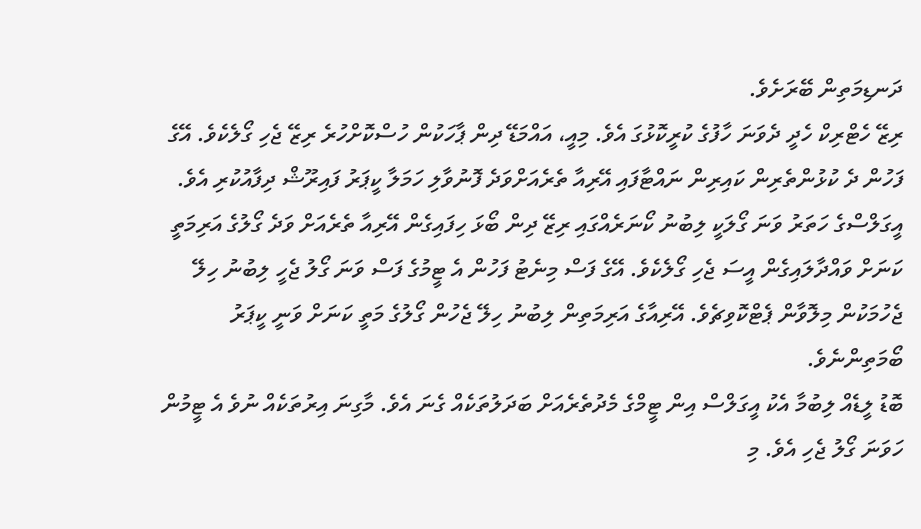ދަނޑިމަތިން ބޭރަށެވެ.
ރިޒޭ ހެޓްރިކް ހެދީ ދެވަނަ ހާފުގެ ކުރީކޮޅުގަ އެވެ. މިއީ، އައްމަޑޭ ދިން ޕާހަކުން ހުސްކޮށްހުރެ ރިޒޭ ޖެހި ގޯލެކެވެ. އޭގެ ފަހުން ދެ ކުޅުންތެރިން ކައިރިން ނައްޓާފައި އޭރިއާ ތެރެއަށްވަދެ ފޮނުވާލި ހަމަލާ ކީޕަރު ފައިރޫޝް ދިފާއުކުރި އެވެ.
އީގަލްސްގެ ހަތަރު ވަނަ ގޯލަކީ ލިބުނު ކޯނަރެއްގައި ރިޒޭ ދިން ބޯޅަ ހިފައިގެން އޭރިއާ ތެރެއަށް ވަދެ ގޯލުގެ އަރިމަތީ ކަނަށް ވައްދާލައިގެން އީސަ ޖެހި ގޯލެކެވެ. އޭގެ ފަސް މިނެޓު ފަހުން އެ ޓީމުގެ ފަސް ވަނަ ގޯލު ޖެހީ ލިބުނު ހިލޭ ޖެހުމަކުން މިލޮވާން ޕެޓްކޮވިޗެވެ. އޭރިއާގެ އަރިމަތިން ލިބުނު ހިލޭ ޖެހުން ގޯލުގެ މަތީ ކަނަށް ވަނީ ކީޕަރު ބޯމަތިންނެވެ.
ބޮޑު ލީޑެއް ލިބުމާ އެކު އީގަލްސް އިން ޓީމްގެ މެދުތެރެއަށް ބަދަލުތަކެއް ގެނަ އެވެ. މާގިނަ އިރުތަކެއް ނުވެ އެ ޓީމުން ހަވަނަ ގޯލު ޖެހި އެވެ. މި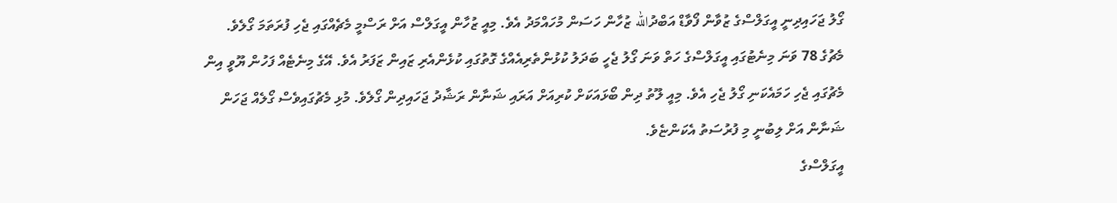ގޯލު ޖަހައިދިނީ އީގަލްސްގެ ޒުވާން ފޯވާޑް އަބްދުالله ޒުހާން ހަސަން މުހައްމަދު އެވެ. މިއީ ޒުހާން އީގަލްސް އަށް ރަސްމީ މެޗެއްގައި ޖެހި ފުރަތަމަ ގޯލެވެ.
މެޗުގެ 78 ވަނަ މިނެޓުގައި އީގަލްސްގެ ހަތް ވަނަ ގޯލު ޖެހީ ބަދަލު ކުޅުންތެރިއެއްގެ ގޮތުގައި ކުޅެންއެރި ޒައިން ޒަފަރު އެވެ. އޭގެ މިނެޓެއް ފަހުން ޔޫވީ އިން މެޗުގައި ޖެހި ހަމައެކަނި ގޯލު ޖެހި އެވެ. މިއީ ލޫތު ދިން ބޯޅައަކަށް ކުރިއަށް އަރައި ޝަނާން ރަޝާދު ޖަހައިދިން ގޯލެވެ. މުޅި މެޗުގައިވެސް ގޯލެއް ޖަހަން ޝަނާން އަށް ލިބުނީ މި ފުރުސަތު އެކަންޏެވެ.
އީގަލްސްގެ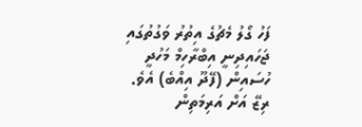ފަހު ގޯލު މެޗުގެ އިތުރު ވަގުތުގައި ޖަހައިދިނީ އިބްރާހިމް މަހުދީ ހުސައިން (ފޭދޫ އިއްބެ) އެވެ. ރިޒޭ އަށް އަރިމަތިން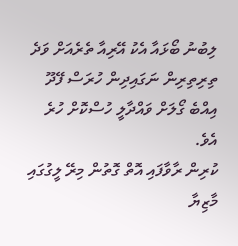ލިބުނު ބޯޅައާ އެކު އޭރިއާ ތެރެއަށް ވަދެ ތިރިތިރިން ނަގައިދިން ހުރަސް ފޭދޫ އިއްބެ ގޯލަށް ވައްދާލީ ހުސްކޮށް ހުރެ އެވެ.
ކުރިން ރާވާފައި އޮތް ގޮތުން މިރޭ ލީގުގައި މާޒިޔާ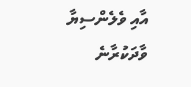އާއި ވެލެންސިޔާ ވާދަކުރާނެ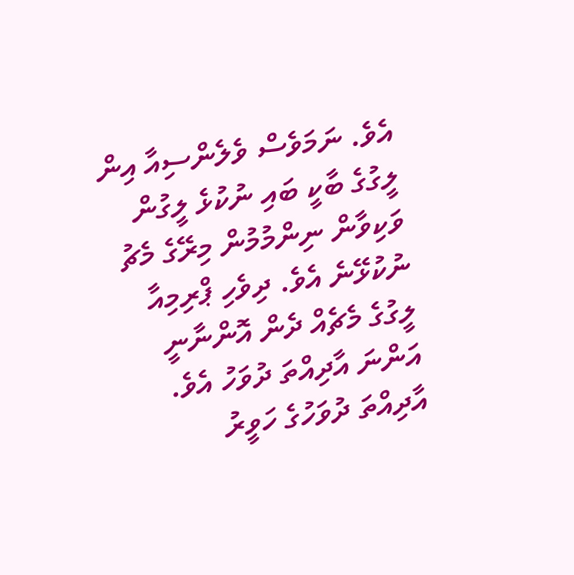އެވެ. ނަމަވެސް ވެލެންސިއާ އިން ލީގުގެ ބާކީ ބައި ނުކުޅެ ލީގުން ވަކިވާން ނިންމުމުން މިރޭގެ މެޗު ނުކުޅޭނެ އެވެ. ދިވެހި ޕްރިމިއާ ލީގުގެ މެޗެއް ދެން އޮންނާނީ އަންނަ އާދިއްތަ ދުވަހު އެވެ. އާދިއްތަ ދުވަހުގެ ހަވީރު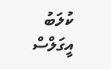ކުލަބު އީގަލްސް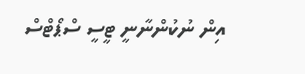އިން ނުކުންނާނީ ޓީސީ ސްޕޯޓްސް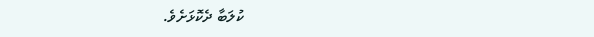ކުލަބާ ދެކޮޅަށެވެ.